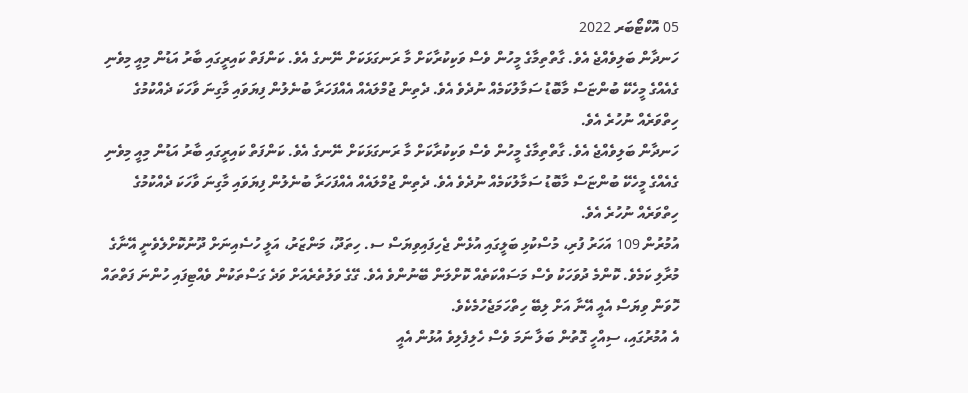05 އޮކްޓޯބަރ 2022
ހަނދާން ބަލިވެއްޖެ އެވެ. ގާތްތިމާގެ މީހުން ވެސް ވަކިކުރާކަށް މާ ރަނގަޅަކަށް ނޭނގެ އެވެ. ކަންފަތް ކައިރީގައި ބާރު އަޑުން މިއީ މިވެނި ގެއެއްގެ މީހެކޭ ބުންޏަސް މާބޮޑު ސަމާލުކަމެއް ނުދެވެ އެވެ. ދެތިން ޖުމްލައެއް އެއްފަހަރާ ބުނެލުން ފިޔަވައި މާގިނަ ވާހަކަ ދެއްކުމުގެ ހިތްވަރެއް ނުހުރެ އެވެ.
ހަނދާން ބަލިވެއްޖެ އެވެ. ގާތްތިމާގެ މީހުން ވެސް ވަކިކުރާކަށް މާ ރަނގަޅަކަށް ނޭނގެ އެވެ. ކަންފަތް ކައިރީގައި ބާރު އަޑުން މިއީ މިވެނި ގެއެއްގެ މީހެކޭ ބުންޏަސް މާބޮޑު ސަމާލުކަމެއް ނުދެވެ އެވެ. ދެތިން ޖުމްލައެއް އެއްފަހަރާ ބުނެލުން ފިޔަވައި މާގިނަ ވާހަކަ ދެއްކުމުގެ ހިތްވަރެއް ނުހުރެ އެވެ.
އުމުރުން 109 އަހަރު ފުރި، މުސްކުޅި ބަލީގައި އުޅެން ޖެހިފައިވިޔަސް ސ. ހިތަދޫ، މަންޒަރު، އަލީ ހުސެއިނަށް ދޫނުކޮށްލެވެނީ އޭނާގެ މުރާލި ކަމެވެ. ކޮންމެ ދުވަހަކު ވެސް މަސައްކަތެއް ކޮށްލަން ބޭނުންވެ އެވެ. ގޭގެ ވަލުތެރެއަށް ވަދެ ގަސްތަކުން ވެއްޓިފައި ހުންނަ ފަތްތައް ހޮވަން ވިޔަސް އެއީ އޭނާ އަށް ލިބޭ ހިތްހަމަޖެހުމެކެވެ.
އެ އުމުރުގައި، ސިއްހީ ގޮތުން ބަލާ ނަމަ ވެސް ހެލިފެލިވެ އުޅުން އެއީ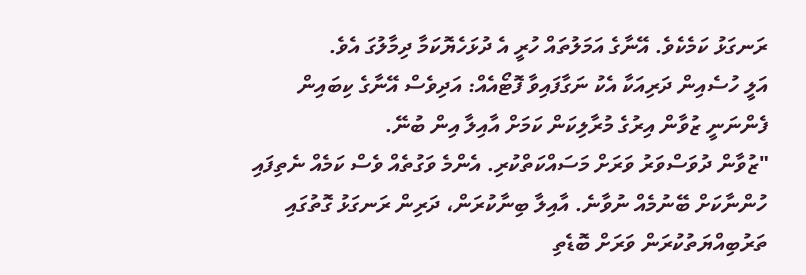ރަނގަޅު ކަމެކެވެ. އޭނާގެ އަމަލުތައް ހުރީ އެ ދުޅަހެޔޮކަމާ ދިމާލުގަ އެވެ.
އަލީ ހުސެއިން ދަރިއަކާ އެކު ނަގާފައިވާ ފޮޓޯއެއް: އަދިވެސް އޭނާގެ ކިބައިން ފެންނަނީ ޒުވާން އިރުގެ މުރާލިކަން ކަމަށް އާއިލާ އިން ބުނޭ.
"ޒުވާން ދުވަސްވަރު ވަރަށް މަސައްކަތްކުރި. އެންމެ ވަގުތެއް ވެސް ކަމެއް ނެތިފައި ހުންނާކަށް ބޭނުމެއް ނުވާނެ. އާއިލާ ބިނާކުރަން، ދަރިން ރަނގަޅު ގޮތުގައި ތަރުބިއްޔަތުކުރަން ވަރަށް ބޮޑެތި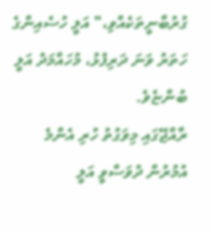ގުރުބާނީތަކެއްވި،" އަލީ ހުސެއިންގެ ހަތަރު ވަނަ ދަރިފުޅު، މުހައްމަދު އަލީ ބުންޏެވެ.
ރާއްޖޭގައި މިވަގުތު ހުރި އެންމެ އުމުރުން ދުވަސްވީ އަލީ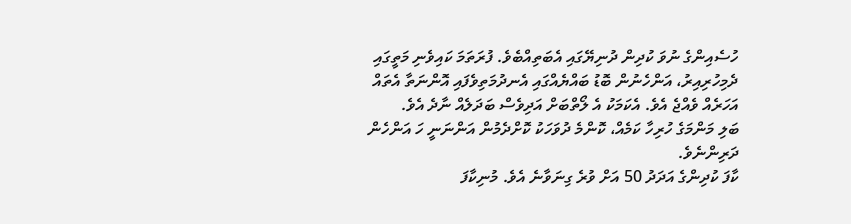ހުސެއިންގެ ނުވަ ކުދިން ދުނިޔޭގައި އެބަތިއްބެވެ. ފުރަތަމަ ކައިވެނި މަތީގައި ދެމިހުރިއިރު، އަންހެނުން ބޮޑު ބައްޔެއްގައި އެނދުމަތިވެފައި އޮންނަތާ އެތައް އަހަރެއް ވެއްޖެ އެވެ. އެކަމަކު އެ ލޯތްބަށް އަދިވެސް ބަދަލެއް ނާދެ އެވެ.
ބަލި މަންމަގެ ހުރިހާ ކަމެއް، ކޮންމެ ދުވަހަކު ކޮށްދެމުން އަންނަނީ ހަ އަންހެން ދަރިންނެވެ.
ކާފަ ކުދިންގެ އަދަދު 50 އަށް ވުރެ ގިނަވާނެ އެވެ. މުނިކާފަ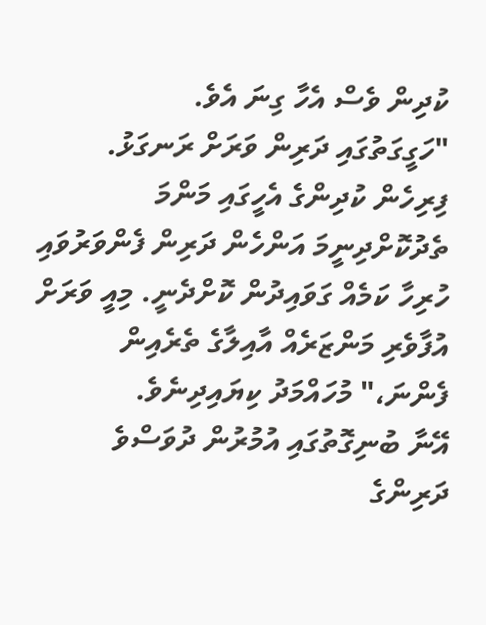ކުދިން ވެސް އެހާ ގިނަ އެވެ.
"ހަގީގަތުގައި ދަރިން ވަރަށް ރަނގަޅު. ފިރިހެން ކުދިންގެ އެހީގައި މަންމަ ތެދުކޮށްދިނީމަ އަންހެން ދަރިން ފެންވަރުވައި ހުރިހާ ކަމެއް ގަވައިދުން ކޮށްދެނީ. މިއީ ވަރަށް އުފާވެރި މަންޒަރެއް އާއިލާގެ ތެރެއިން ފެންނަ،" މުހައްމަދު ކިޔައިދިނެވެ.
އޭނާ ބުނިގޮތުގައި އުމުރުން ދުވަސްވެ ދަރިންގެ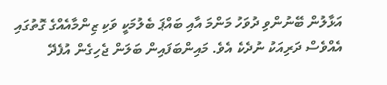އަޅާލުން ބޭނުންވި ދުވަހު މަންމަ އާއި ބައްޕަ ބެލުމަކީ ވަކި ޒިންމާއެއްގެ ގޮތުގައި އެއްވެސް ދަރިއަކު ނުދެކެ އެވެ. މައިންބަފައިން ބަލަން ޖެހިގެން އުފެދޭ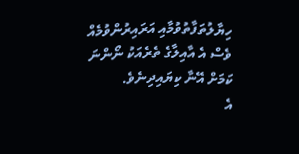ހިޔާލުތަފާތުވުމާއި އަރައިރުންވުމެއް ވެސް އެ އާއިލާގެ ތެރެއަކު ނޯންނަ ކަމަށް އޭނާ ކިޔައިދިނެވެ.
އެ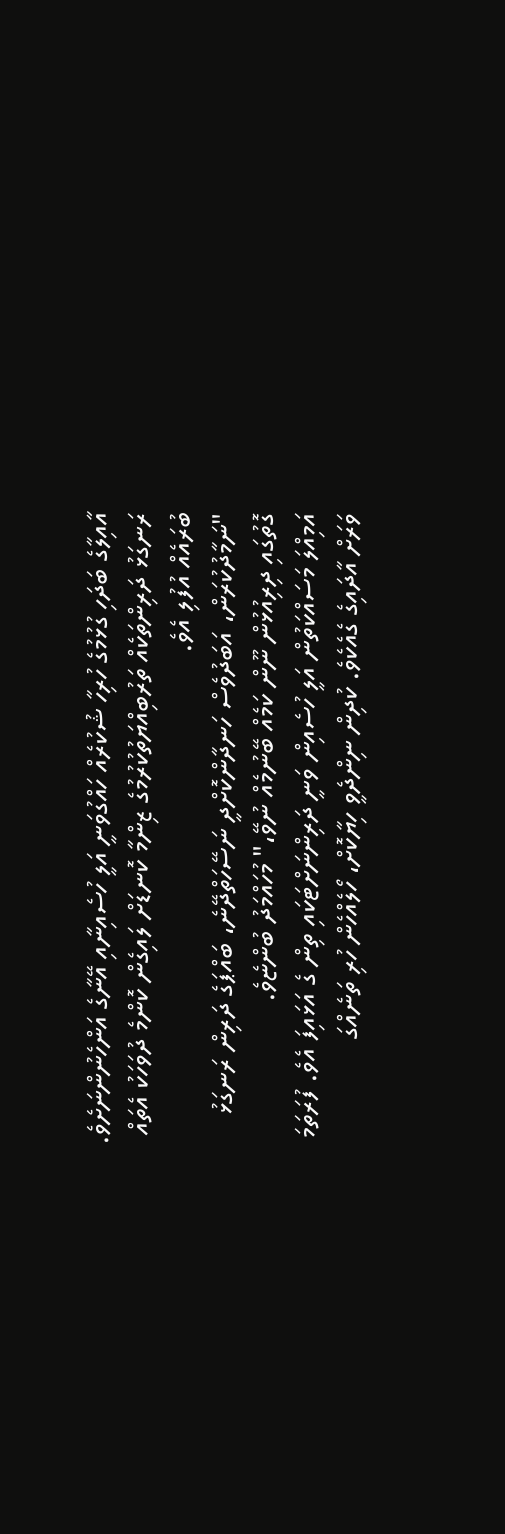އާއިލާގެ ބަދަހި ގުޅުމުގެ ހުރިހާ ޝުކުރެއް ހައްގުވަނީ އަލީ ހުސެއިނާއި އޭނާގެ އަންހެނުންނަށެވެ. ރަނގަޅު ދަރިންތަކެއް ތަރުބިއްޔަތުކުރުމުގެ ޒިންމާ ކޮނޑަށް ލައިގެން ކޮންމެ ދުވަހަކު އެތައް ބުރައެއް އުފުލި އެވެ.
"ނަމާދުކުރަން، އަބަދުވެސް ހަނދާންކޮށްދީ ނަސޭހަތްދޭނެ، ބައްޕަގެ ދަރިން ރަނގަޅު ގޮތުގައި ދިރިއުޅުން ނޫން ކަމެއް ބޭނުމެއް ނުވޭ،" މުހައްމަދު ބުންޏެވެ.
އަމިއްލަ މަސައްކަތުން އަލީ ހުސެއިން ވަނީ ދަރިންނަށްޓަކައި ތިން ގެ އަޅައިފަ އެވެ. ފުރަތަމަ ވަރަށް އާދައިގެ ގެއެކެވެ. ކުދިން ނިންދެވީ ހިޔާކޮށް، ހޯލެއްހެން ހުރި ތަނެއްގަ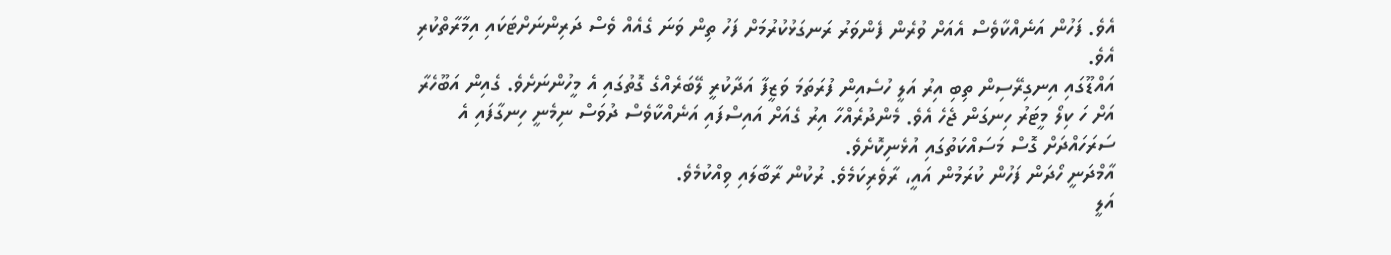އެވެ. ފަހުން އަނެއްކާވެސް އެއަށް ވުރެން ފެންވަރު ރަނގަޅުކުރުމަށް ފަހު ތިން ވަނަ ގެއެއް ވެސް ދަރިންނަށްޓަކައި އިމާރާތްކުރި އެވެ.
އައްޑޫގައި އިނގިރޭސިން ތިބި އިރު އަލީ ހުސެއިން ފުރަތަމަ ވަޒީފާ އަދާކުރީ ލޭބަރެއްގެ ގޮތުގައި އެ މީހުންނަށެވެ. ގެއިން އަބޫހެރާ އަށް ހަ ކިލޯ މީޓަރު ހިނގަން ޖެހެ އެވެ. މެންދުރެއްހާ އިރު ގެއަށް އައިސްފައި އަނެއްކާވެސް ދުވަސް ނިމެނީ ހިނގާފައި އެ ސަރަހައްދަށް ގޮސް މަސައްކަތުގައި އުޅެނިކޮށެވެ.
އާމްދަނީ ހޯދަން ފަހުން ކުރަމުން އައީ، ރާވެރިކަމެވެ. ރުކުން ރާބާލައި ވިއްކުމެވެ.
އަލީ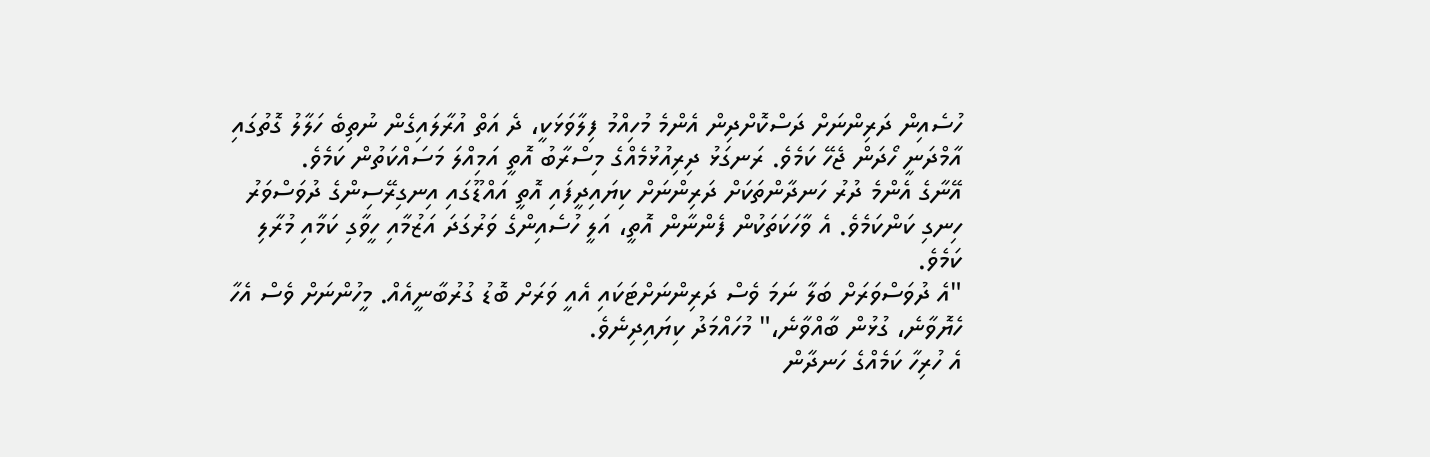ހުސެއިން ދަރިންނަށް ދަސްކޮށްދިން އެންމެ މުހިއްމު ފިލާވަޅަކީ، ދެ އަތް އުރާލައިގެން ނުތިބެ ހަލާލު ގޮތުގައި އާމްދަނީ ހޯދަން ޖެހޭ ކަމެވެ. ރަނގަޅު ދިރިއުޅުމެއްގެ މިސްރާބު އޮތީ އަމިއްލަ މަސައްކަތުން ކަމެވެ.
އޭނާގެ އެންމެ ދުރު ހަނދާންތަކަށް ދަރިންނަށް ކިޔައިދީފައި އޮތީ އައްޑޫގައި އިނގިރޭސިންގެ ދުވަސްވަރު ހިނގި ކަންކަމެވެ. އެ ވާހަކަތަކުން ފެންނާން އޮތީ، އަލީ ހުސެއިންގެ ވަރުގަދަ އަޒުމާއި ހީވާގި ކަމާއި މުރާލި ކަމެވެ.
"އެ ދުވަސްވަރަށް ބަލާ ނަމަ ވެސް ދަރިންނަށްޓަކައި އެއީ ވަރަށް ބޮޑު ގުރުބާނީއެއް. މީހުންނަށް ވެސް އެހާ ހެޔޮވާނެ، ގުޅުން ބާއްވާނެ،" މުހައްމަދު ކިޔައިދިނެވެ.
އެ ހުރިހާ ކަމެއްގެ ހަނދާން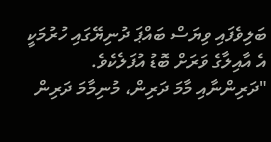ބަލިވެފައި ވިޔަސް ބައްޕަ ދުނިޔޭގައި ހުރުމަކީ އެ އާއިލާގެ ވަރަށް ބޮޑު އުފަލެކެވެ.
"ދަރިންނާއި މާމަ ދަރިން، މުނިމާމަ ދަރިން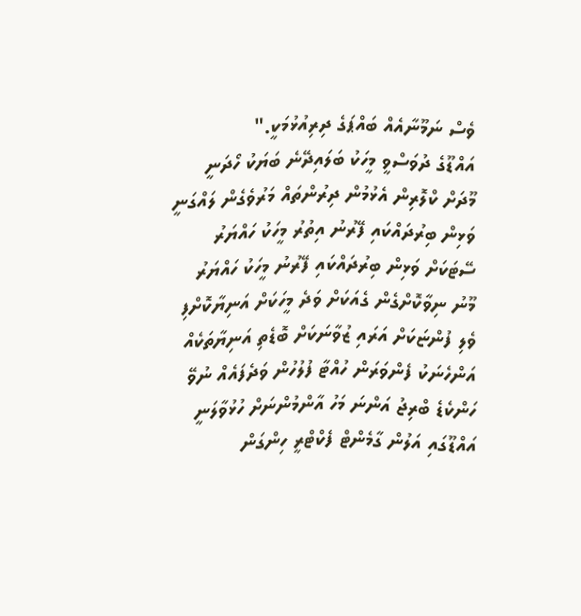ވެސް ނަމޫނާއެއް ބައްޕަގެ ދިރިއުޅުމަކީ."
އައްޑޫގެ ދުވަސްވީ މީހަކު ބަލައިދޭނެ ބަޔަކު ހޯދަނީ
މޫދަށް ކްލޮރިން އެޅުމުން ދިރުންތައް މަރުވެގެން ލައްގަނީ
ވަޅިން ބިރުދައްކައި ފޭރުނު އިތުރު މީހަކު ހައްޔަރު
ސޭޓަކަށް ވަޅިން ބިރުދައްކައި ފޭރުނު މީހަކު ހައްޔަރު
މޫނު ނިވާކޮށްގެން ގެއަކަށް ވަދެ މީހަކަށް އަނިޔާކޮށްފި
ވެލި ފުންޏަކަށް އަރައި ޒުވާނަކަށް ބޮޑެތި އަނިޔާތަކެއް
އަންހެނަކު ފެންވަރަން ހުއްޓާ ފުލުހުން ވަދެފައެއް ނުވޭ
ހަންކެޑެ ބްރިޖު އަންނަ މަހު އާންމުންނަށް ހުޅުވާލަނީ
އައްޑޫގައި އަލުން ގާމެންޓް ފެކްޓްރީ ހިންގަން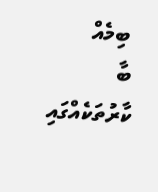ބިމެއް
ބާ ކާރުތަކެއްގައި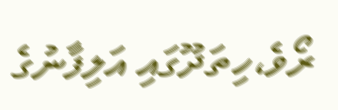ރޯވެ،ހިތަދޫގައި އަލިފާނުގެ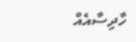ހާދިސާއެއް